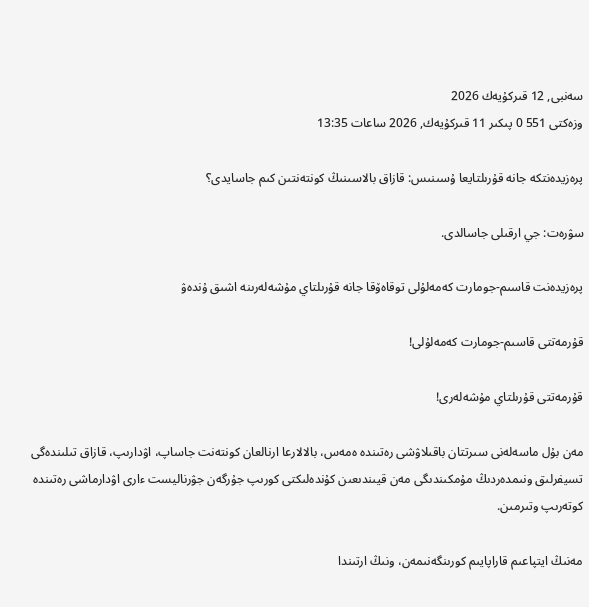سەنبى, 12 قىركۇيەك 2026
وزەكتى 551 0 پىكىر 11 قىركۇيەك, 2026 ساعات 13:35

پرەزيدەنتكە جانە قۇرىلتايعا ۇسىنىس: قازاق بالاسىنىڭ كونتەنتىن كىم جاسايدى؟

سۋرەت: جي ارقىلى جاسالدى.

پرەزيدەنت قاسىم-جومارت كەمەلۇلى توقاەۆقا جانە قۇرىلتاي مۇشەلەرىنە اشىق ۇندەۋ

قۇرمەتتى قاسىم-جومارت كەمەلۇلى!

قۇرمەتتى قۇرىلتاي مۇشەلەرى!

مەن بۇل ماسەلەنى سىرتتان باقىلاۋشى رەتىندە ەمەس، بالالارعا ارنالعان كونتەنت جاساپ، اۋدارىپ، قازاق تىلىندەگى تسيفرلىق ونىمدەردىڭ مۇمكىندىگى مەن قيىندىعىن كۇندەلىكتى كورىپ جۇرگەن جۋرناليست ءارى اۋدارماشى رەتىندە كوتەرىپ وتىرمىن.

مەنىڭ ايتپاعىم قاراپايىم كورىنگەنىمەن، ونىڭ ارتىندا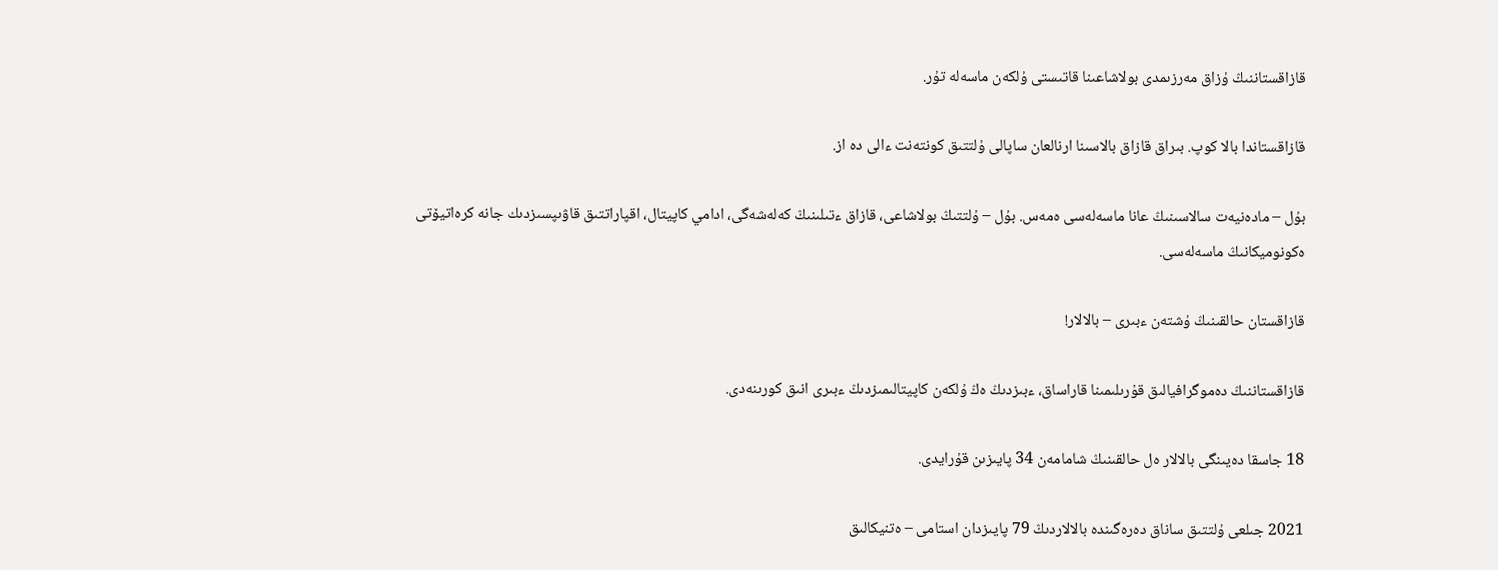قازاقستاننىڭ ۇزاق مەرزىمدى بولاشاعىنا قاتىستى ۇلكەن ماسەلە تۇر.

قازاقستاندا بالا كوپ. بىراق قازاق بالاسىنا ارنالعان ساپالى ۇلتتىق كونتەنت ءالى دە از.

بۇل – مادەنيەت سالاسىنىڭ عانا ماسەلەسى ەمەس. بۇل – ۇلتتىڭ بولاشاعى، قازاق ءتىلىنىڭ كەلەشەگى، ادامي كاپيتال، اقپاراتتىق قاۋىپسىزدىك جانە كرەاتيۆتى ەكونوميكانىڭ ماسەلەسى.

قازاقستان حالقىنىڭ ۇشتەن ءبىرى – بالالار!

قازاقستاننىڭ دەموگرافيالىق قۇرىلىمىنا قاراساق، ءبىزدىڭ ەڭ ۇلكەن كاپيتالىمىزدىڭ ءبىرى انىق كورىنەدى.

18 جاسقا دەيىنگى بالالار ەل حالقىنىڭ شامامەن 34 پايىزىن قۇرايدى.

2021 جىلعى ۇلتتىق ساناق دەرەگىندە بالالاردىڭ 79 پايىزدان استامى – ەتنيكالىق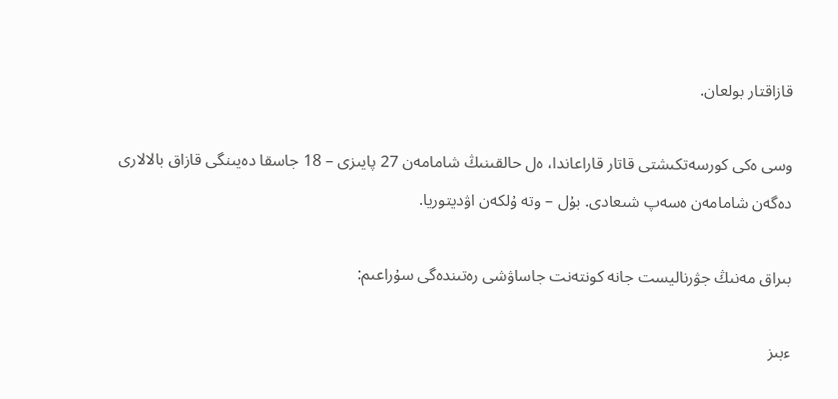قازاقتار بولعان.

وسى ەكى كورسەتكىشتى قاتار قاراعاندا، ەل حالقىنىڭ شامامەن 27 پايىزى – 18 جاسقا دەيىنگى قازاق بالالارى دەگەن شامامەن ەسەپ شىعادى. بۇل – وتە ۇلكەن اۋديتوريا.

بىراق مەنىڭ جۋرناليست جانە كونتەنت جاساۋشى رەتىندەگى سۇراعىم:

ءبىز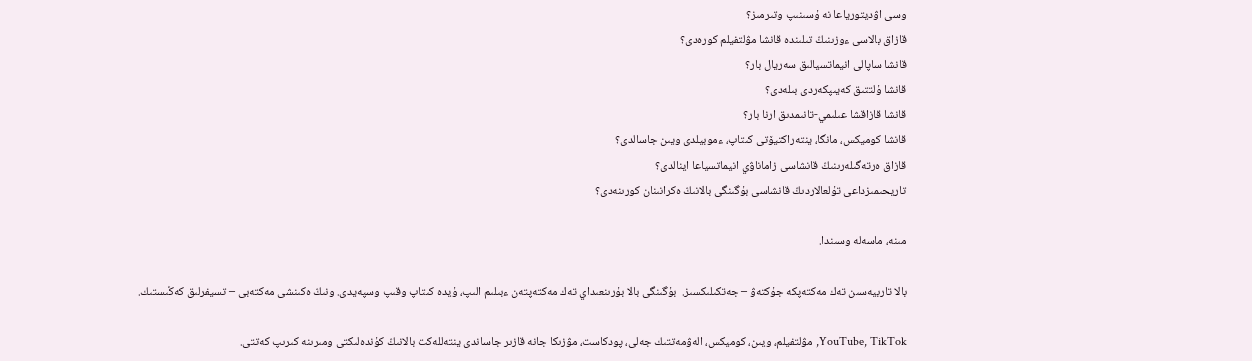وسى اۋديتورياعا نە ۇسىنىپ وتىرمىز؟
قازاق بالاسى ءوزىنىڭ تىلىندە قانشا مۋلتفيلم كورەدى؟
قانشا ساپالى انيماتسيالىق سەريال بار؟
قانشا ۇلتتىق كەيىپكەردى بىلەدى؟
قانشا قازاقشا عىلىمي-تانىمدىق ارنا بار؟
قانشا كوميكس، مانگا، ينتەراكتيۆتى كىتاپ، ءموبيلدى ويىن جاسالدى؟
قازاق ەرتەگىلەرىنىڭ قانشاسى زاماناۋي انيماتسياعا اينالدى؟
تاريحىمىزداعى تۇلعالاردىڭ قانشاسى بۇگىنگى بالانىڭ ەكرانىنان كورىنەدى؟

مىنە، ماسەلە وسىندا.

بالا تاربيەسىن تەك مەكتەپكە جۇكتەۋ – جەتكىلىكسىز.  بۇگىنگى بالا بۇرىنعىداي تەك مەكتەپتەن ءبىلىم الىپ، ۇيدە كىتاپ وقىپ وسپەيدى. ونىڭ ەكىنشى مەكتەبى – تسيفرلىق كەڭىستىك.

YouTube, TikTok, مۋلتفيلم، ويىن، كوميكس، الەۋمەتتىك جەلى، پودكاست، مۋزىكا جانە قازىر جاساندى ينتەللەكت بالانىڭ كۇندەلىكتى ومىرىنە كىرىپ كەتتى.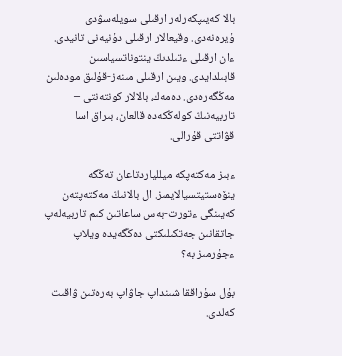بالا كەيىپكەرلەر ارقىلى سويلەسۋدى ۇيرەنەدى. وقيعالار ارقىلى دۇنيەنى تانيدى. ءان ارقىلى ءتىلدىڭ ينتوناتسياسىن قابىلدايدى. ويىن ارقىلى مىنەز-قۇلىق مودەلىن مەڭگەرەدى. دەمەك، بالالار كونتەنتى – تاربيەنىڭ كولەڭكەدە قالعان، بىراق اسا قۋاتتى قۇرالى.

ءبىز مەكتەپكە ميللياردتاعان تەڭگە ينۆەستيتسيالايمىز. ال بالانىڭ مەكتەپتەن كەيىنگى ءتورت-بەس ساعاتىن كىم تاربيەلەپ جاتقانىن جەتكىلىكتى دەڭگەيدە ويلاپ ءجۇرمىز بە؟

بۇل سۇراققا شىنداپ جاۋاپ بەرەتىن ۋاقىت كەلدى.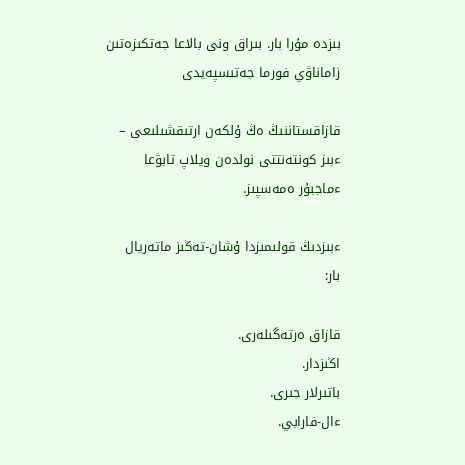بىزدە مۇرا بار. بىراق ونى بالاعا جەتكىزەتىن زاماناۋي فورما جەتىسپەيدى

قازاقستاننىڭ ەڭ ۇلكەن ارتىقشىلىعى – ءبىز كونتەنتتى نولدەن ويلاپ تابۋعا ءماجبۇر ەمەسپىز.

ءبىزدىڭ قولىمىزدا ۇشان-تەڭىز ماتەريال بار:

قازاق ەرتەگىلەرى.
اڭىزدار.
باتىرلار جىرى.
ءال-فارابي.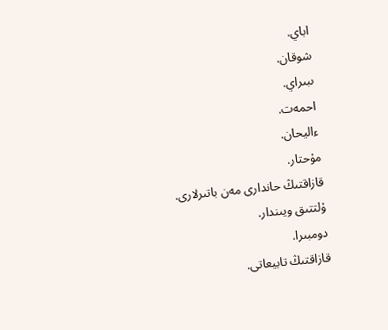اباي.
شوقان.
ىبىراي.
احمەت.
ءاليحان.
مۇحتار.
قازاقتىڭ حاندارى مەن باتىرلارى.
ۇلتتىق ويىندار.
دومبىرا.
قازاقتىڭ تابيعاتى.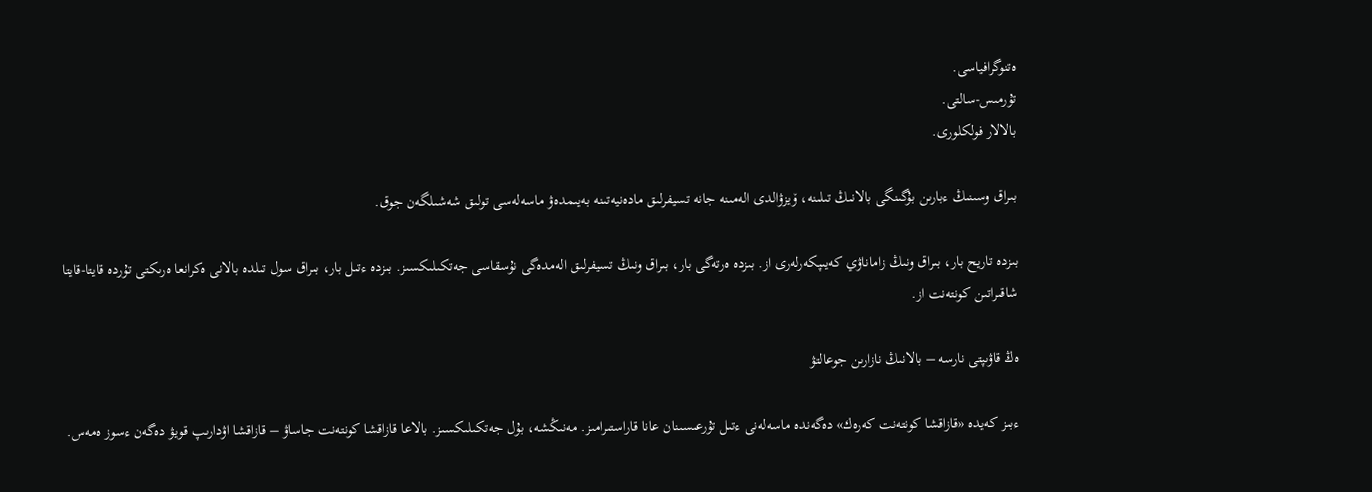ەتنوگرافياسى.
تۇرمىس-سالتى.
بالالار فولكلورى.

بىراق وسىنىڭ ءبارىن بۇگىنگى بالانىڭ تىلىنە، ۆيزۋالدى الەمىنە جانە تسيفرلىق مادەنيەتىنە بەيىمدەۋ ماسەلەسى تولىق شەشىلگەن جوق.

بىزدە تاريح بار، بىراق ونىڭ زاماناۋي كەيىپكەرلەرى از. بىزدە ەرتەگى بار، بىراق ونىڭ تسيفرلىق الەمدەگى نۇسقاسى جەتكىلىكسىز. بىزدە ءتىل بار، بىراق سول تىلدە بالانى ەكرانعا ەرىكتى تۇردە قايتا-قايتا شاقىراتىن كونتەنت از.

ەڭ قاۋىپتى نارسە – بالانىڭ نازارىن جوعالتۋ

ءبىز كەيدە «قازاقشا كونتەنت كەرەك» دەگەندە ماسەلەنى ءتىل تۇرعىسىنان عانا قاراستىرامىز. مەنىڭشە، بۇل جەتكىلىكسىز. بالاعا قازاقشا كونتەنت جاساۋ – قازاقشا اۋدارىپ قويۋ دەگەن ءسوز ەمەس.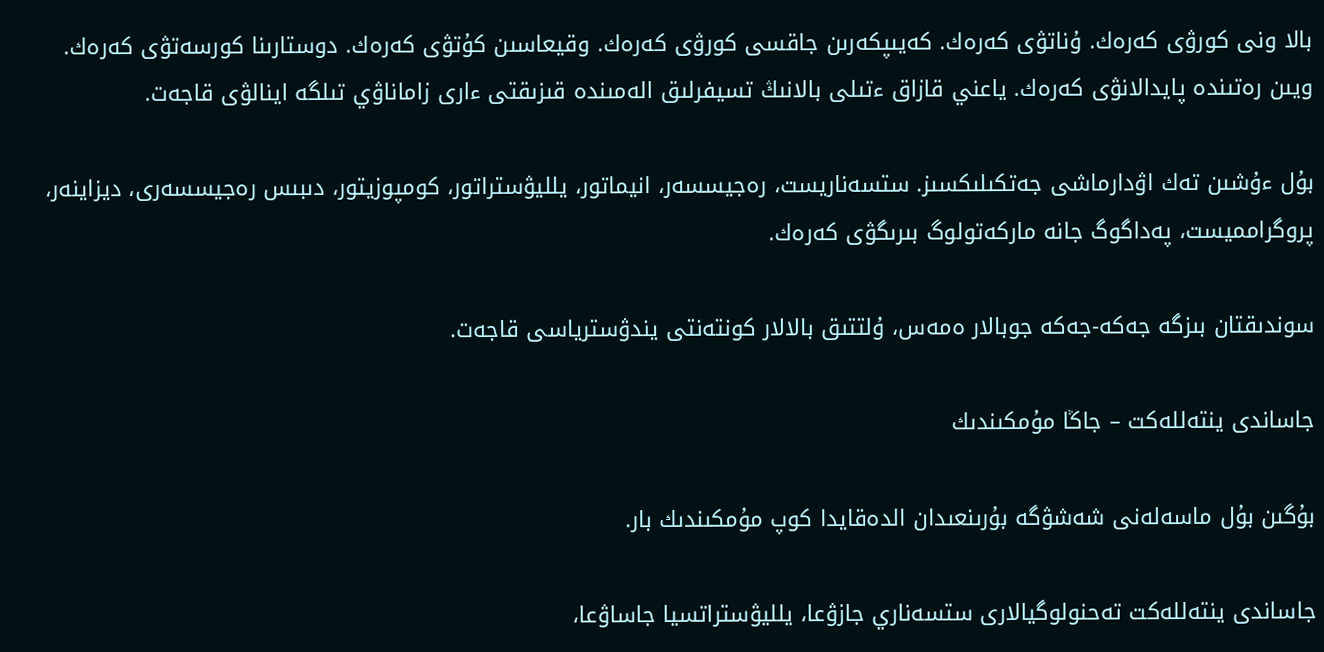بالا ونى كورۋى كەرەك. ۇناتۋى كەرەك. كەيىپكەرىن جاقسى كورۋى كەرەك. وقيعاسىن كۇتۋى كەرەك. دوستارىنا كورسەتۋى كەرەك. ويىن رەتىندە پايدالانۋى كەرەك. ياعني قازاق ءتىلى بالانىڭ تسيفرلىق الەمىندە قىزىقتى ءارى زاماناۋي تىلگە اينالۋى قاجەت.

بۇل ءۇشىن تەك اۋدارماشى جەتكىلىكسىز. ستسەناريست، رەجيسسەر، انيماتور، يلليۋستراتور، كومپوزيتور، دىبىس رەجيسسەرى، ديزاينەر، پروگرامميست، پەداگوگ جانە ماركەتولوگ بىرىگۋى كەرەك.

سوندىقتان بىزگە جەكە-جەكە جوبالار ەمەس، ۇلتتىق بالالار كونتەنتى يندۋسترياسى قاجەت.

جاساندى ينتەللەكت – جاڭا مۇمكىندىك

بۇگىن بۇل ماسەلەنى شەشۋگە بۇرىنعىدان الدەقايدا كوپ مۇمكىندىك بار.

جاساندى ينتەللەكت تەحنولوگيالارى ستسەناري جازۋعا، يلليۋستراتسيا جاساۋعا،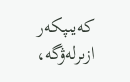كەيىپكەر ازىرلەۋگە،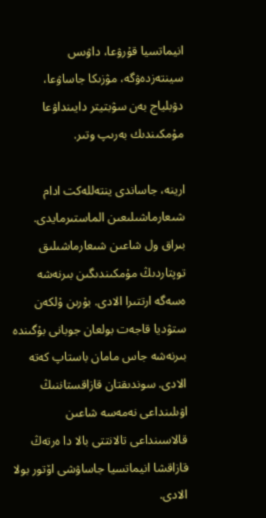انيماتسيا قۇرۋعا، داۋىس سينتەزدەۋگە، مۋزىكا جاساۋعا، دۋبلياج بەن سۋبتيتر دايىنداۋعا مۇمكىندىك بەرىپ وتىر.

ارينە، جاساندى ينتەللەكت ادام شىعارماشىلىعىن الماستىرمايدى. بىراق ول شاعىن شىعارماشىلىق توپتاردىڭ مۇمكىندىگىن بىرنەشە ەسەگە ارتتىرا الادى. بۇرىن ۇلكەن ستۋديا قاجەت بولعان جوبانى بۇگىندە بىرنەشە جاس مامان باستاپ كەتە الادى. سوندىقتان قازاقستاننىڭ اۋىلىنداعى نەمەسە شاعىن قالاسىنداعى تالانتتى بالا دا ەرتەڭ قازاقشا انيماتسيا جاساۋشى اۆتور بولا الادى.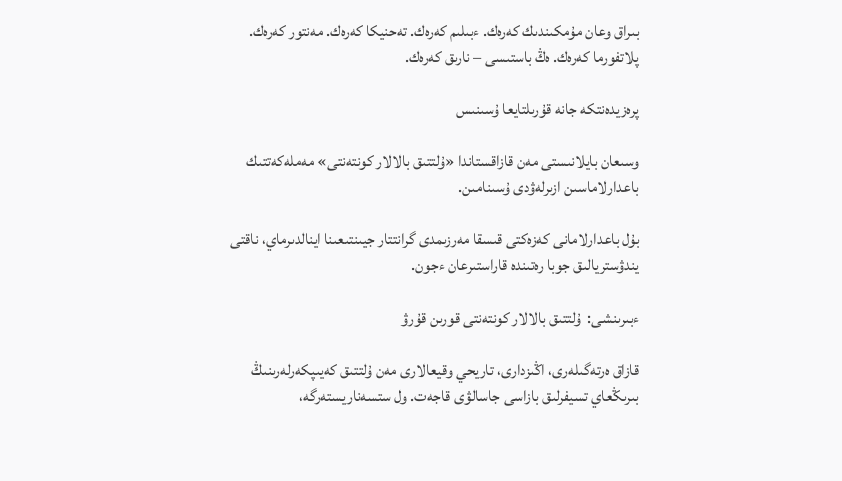بىراق وعان مۇمكىندىك كەرەك. ءبىلىم كەرەك. تەحنيكا كەرەك. مەنتور كەرەك. پلاتفورما كەرەك. ەڭ باستىسى – نارىق كەرەك.

پرەزيدەنتكە جانە قۇرىلتايعا ۇسىنىس

وسىعان بايلانىستى مەن قازاقستاندا «ۇلتتىق بالالار كونتەنتى» مەملەكەتتىك باعدارلاماسىن ازىرلەۋدى ۇسىنامىن.

بۇل باعدارلامانى كەزەكتى قىسقا مەرزىمدى گرانتتار جيىنتىعىنا اينالدىرماي، ناقتى يندۋستريالىق جوبا رەتىندە قاراستىرعان ءجون.

ءبىرىنشى:  ۇلتتىق بالالار كونتەنتى قورىن قۇرۋ

قازاق ەرتەگىلەرى، اڭىزدارى، تاريحي وقيعالارى مەن ۇلتتىق كەيىپكەرلەرىنىڭ بىرىڭعاي تسيفرلىق بازاسى جاسالۋى قاجەت. ول ستسەناريستەرگە،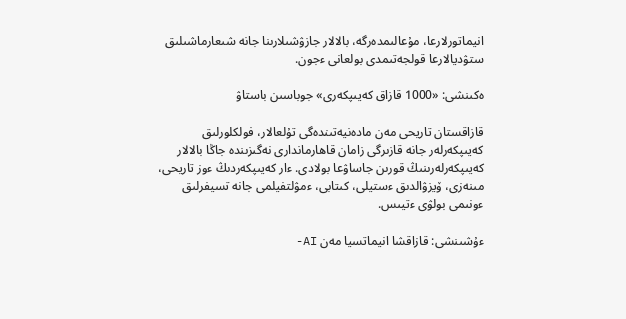انيماتورلارعا، مۇعالىمدەرگە، بالالار جازۋشىلارىنا جانە شىعارماشىلىق ستۋديالارعا قولجەتىمدى بولعانى ءجون.

ەكىنشى: «1000 قازاق كەيىپكەرى» جوباسىن باستاۋ

قازاقستان تاريحى مەن مادەنيەتىندەگى تۇلعالار، فولكلورلىق كەيىپكەرلەر جانە قازىرگى زامان قاھارماندارى نەگىزىندە جاڭا بالالار كەيىپكەرلەرىنىڭ قورىن جاساۋعا بولادى. ءار كەيىپكەردىڭ ءوز تاريحى، مىنەزى، ۆيزۋالدىق ءستيلى، كىتابى، ءمۋلتفيلمى جانە تسيفرلىق ءونىمى بولۋى ءتيىس.

ءۇشىنشى: قازاقشا انيماتسيا مەن AI-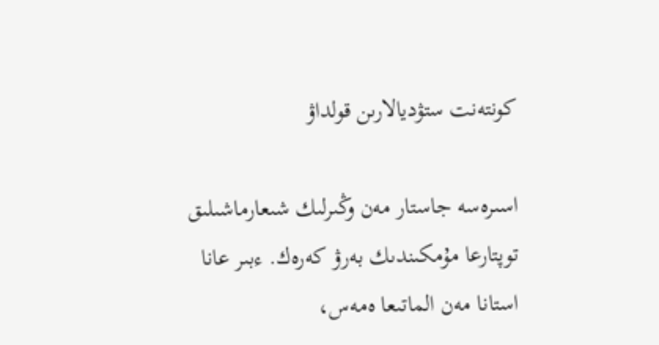كونتەنت ستۋديالارىن قولداۋ

اسىرەسە جاستار مەن وڭىرلىك شىعارماشىلىق توپتارعا مۇمكىندىك بەرۋ كەرەك. ءبىر عانا استانا مەن الماتىعا ەمەس،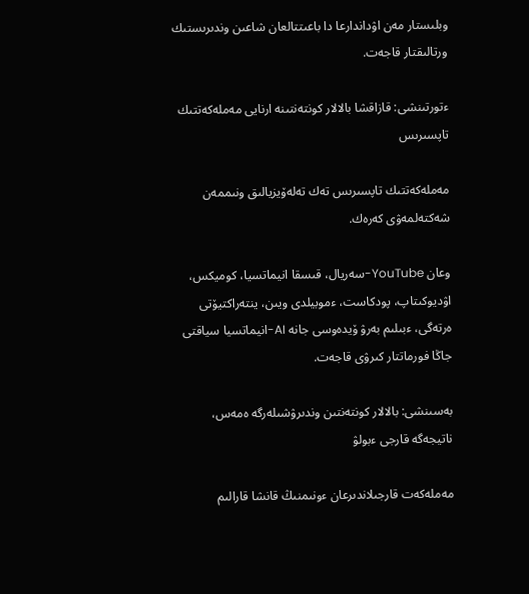وبلىستار مەن اۋداندارعا دا باعىتتالعان شاعىن وندىرىستىك ورتالىقتار قاجەت.

ءتورتىنشى: قازاقشا بالالار كونتەنتىنە ارنايى مەملەكەتتىك تاپسىرىس

مەملەكەتتىك تاپسىرىس تەك تەلەۆيزيالىق ونىممەن شەكتەلمەۋى كەرەك.

وعان YouTube-سەريال، قىسقا انيماتسيا، كوميكس، اۋديوكىتاپ، پودكاست، ءموبيلدى ويىن، ينتەراكتيۆتى ەرتەگى، ءبىلىم بەرۋ ۆيدەوسى جانە AI-انيماتسيا سياقتى جاڭا فورماتتار كىرۋى قاجەت.

بەسىنشى: بالالار كونتەنتىن وندىرۋشىلەرگە ەمەس، ناتيجەگە قارجى ءبولۋ

مەملەكەت قارجىلاندىرعان ءونىمنىڭ قانشا قارالىم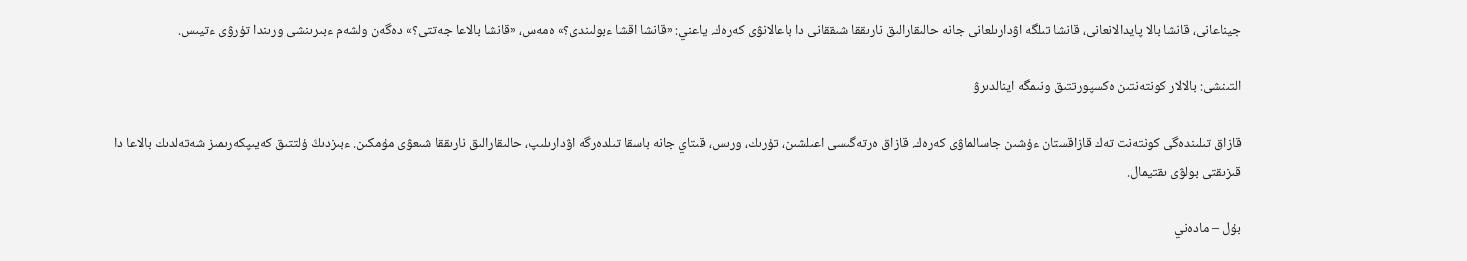جيناعانى، قانشا بالا پايدالانعانى، قانشا تىلگە اۋدارىلعانى جانە حالىقارالىق نارىققا شىققانى دا باعالانۋى كەرەك. ياعني: «قانشا اقشا ءبولىندى؟» ەمەس، «قانشا بالاعا جەتتى؟» دەگەن ولشەم ءبىرىنشى ورىندا تۇرۋى ءتيىس.

التىنشى: بالالار كونتەنتىن ەكسپورتتىق ونىمگە اينالدىرۋ

قازاق تىلىندەگى كونتەنت تەك قازاقستان ءۇشىن جاسالماۋى كەرەك. قازاق ەرتەگىسى اعىلشىن، تۇرىك، ورىس، قىتاي جانە باسقا تىلدەرگە اۋدارىلىپ، حالىقارالىق نارىققا شىعۋى مۇمكىن. ءبىزدىڭ ۇلتتىق كەيىپكەرىمىز شەتەلدىك بالاعا دا قىزىقتى بولۋى ىقتيمال.

بۇل – مادەني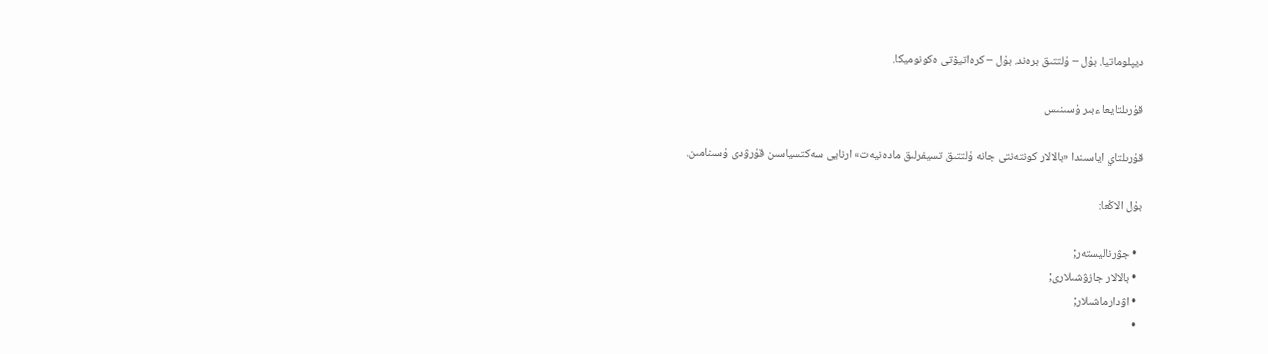ديپلوماتيا. بۇل – ۇلتتىق برەند. بۇل – كرەاتيۆتى ەكونوميكا.

قۇرىلتايعا ءبىر ۇسىنىس

قۇرىلتاي اياسىندا «بالالار كونتەنتى جانە ۇلتتىق تسيفرلىق مادەنيەت» ارنايى سەكتسياسىن قۇرۋدى ۇسىنامىن.

بۇل الاڭعا:

  • جۋرناليستەر;
  • بالالار جازۋشىلارى;
  • اۋدارماشىلار;
  •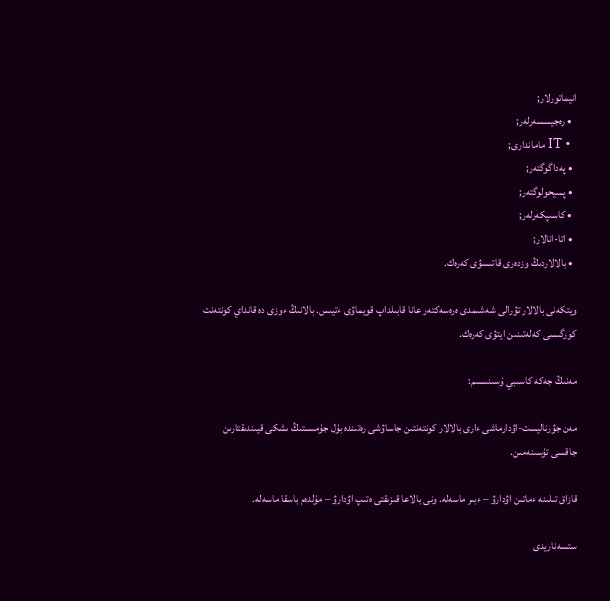انيماتورلار;
  • رەجيسسەرلەر;
  • IT ماماندارى;
  • پەداگوگتەر;
  • پسيحولوگتەر;
  • كاسىپكەرلەر;
  • اتا-انالار;
  • بالالاردىڭ وزدەرى قاتىسۋى كەرەك.

ويتكەنى بالالار تۋرالى شەشىمدى ەرەسەكتەر عانا قابىلداپ قويماۋى ءتيىس. بالانىڭ ءوزى دە قانداي كونتەنت كورگىسى كەلەتىنىن ايتۋى كەرەك.

مەنىڭ جەكە كاسىبي ۇسىنىسىم:

مەن جۋرناليست-اۋدارماشى ءارى بالالار كونتەنتىن جاساۋشى رەتىندە بۇل جۇمىستىڭ ىشكى قيىندىقتارىن جاقسى تۇسىنەمىن.

قازاق تىلىنە ءماتىن اۋدارۋ – ءبىر ماسەلە. ونى بالاعا قىزىقتى ەتىپ اۋدارۋ – مۇلدەم باسقا ماسەلە.

ستسەناريدى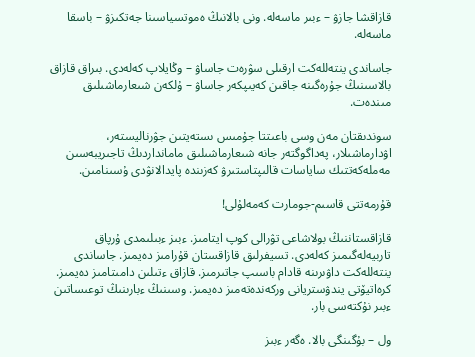قازاقشا جازۋ – ءبىر ماسەلە. ونى بالانىڭ ەموتسياسىنا جەتكىزۋ – باسقا ماسەلە.

جاساندى ينتەللەكت ارقىلى سۋرەت جاساۋ – وڭايلاپ كەلەدى. بىراق قازاق بالاسىنىڭ جۇرەگىنە جاقىن كەيىپكەر جاساۋ – ۇلكەن شىعارماشىلىق مىندەت.

سوندىقتان مەن وسى باعىتتا جۇمىس ىستەيتىن جۋرناليستەر، اۋدارماشىلار، پەداگوگتەر جانە شىعارماشىلىق مامانداردىڭ تاجىريبەسىن مەملەكەتتىك ساياسات قالىپتاستىرۋ كەزىندە پايدالانۋدى ۇسىنامىن.

قۇرمەتتى قاسىم-جومارت كەمەلۇلى!

قازاقستاننىڭ بولاشاعى تۋرالى كوپ ايتامىز. ءبىز ءبىلىمدى ۇرپاق تاربيەلەگىمىز كەلەدى. تسيفرلىق قازاقستان قۇرامىز دەيمىز. جاساندى ينتەللەكت داۋىرىنە قادام باسىپ جاتىرمىز. قازاق ءتىلىن دامىتامىز دەيمىز. كرەاتيۆتى يندۋستريانى وركەندەتەمىز دەيمىز. وسىنىڭ ءبارىنىڭ توعىساتىن ءبىر نۇكتەسى بار.

ول – بۇگىنگى بالا. ەگەر ءبىز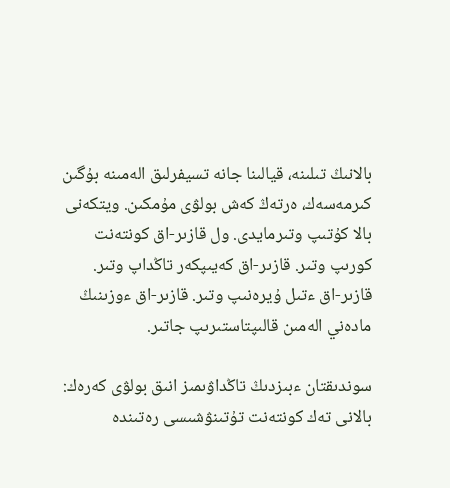بالانىڭ تىلىنە، قيالىنا جانە تسيفرلىق الەمىنە بۇگىن كىرمەسەك، ەرتەڭ كەش بولۋى مۇمكىن. ويتكەنى بالا كۇتىپ وتىرمايدى. ول قازىر-اق كونتەنت كورىپ وتىر. قازىر-اق كەيىپكەر تاڭداپ وتىر. قازىر-اق ءتىل ۇيرەنىپ وتىر. قازىر-اق ءوزىنىڭ مادەني الەمىن قالىپتاستىرىپ جاتىر.

سوندىقتان ءبىزدىڭ تاڭداۋىمىز انىق بولۋى كەرەك: بالانى تەك كونتەنت تۇتىنۋشىسى رەتىندە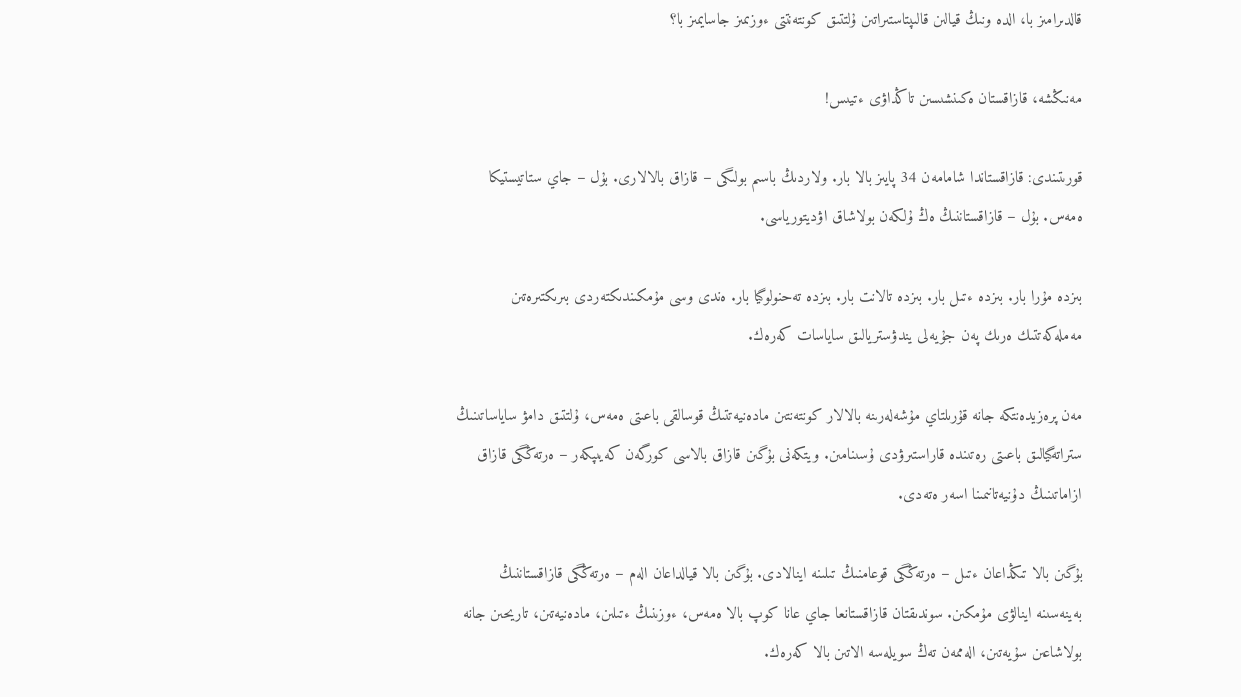قالدىرامىز با، الدە ونىڭ قيالىن قالىپتاستىراتىن ۇلتتىق كونتەنتتى ءوزىمىز جاسايمىز با؟

مەنىڭشە، قازاقستان ەكىنشىسىن تاڭداۋى ءتيىس!

قورىتىندى: قازاقستاندا شامامەن 34 پايىز بالا بار. ولاردىڭ باسىم بولىگى – قازاق بالالارى. بۇل – جاي ستاتيستيكا ەمەس. بۇل – قازاقستاننىڭ ەڭ ۇلكەن بولاشاق اۋديتورياسى.

بىزدە مۇرا بار. بىزدە ءتىل بار. بىزدە تالانت بار. بىزدە تەحنولوگيا بار. ەندى وسى مۇمكىندىكتەردى بىرىكتىرەتىن مەملەكەتتىك ەرىك پەن جۇيەلى يندۋستريالىق ساياسات كەرەك.

مەن پرەزيدەنتكە جانە قۇرىلتاي مۇشەلەرىنە بالالار كونتەنتىن مادەنيەتتىڭ قوسالقى باعىتى ەمەس، ۇلتتىق دامۋ ساياساتىنىڭ ستراتەگيالىق باعىتى رەتىندە قاراستىرۋدى ۇسىنامىن. ويتكەنى بۇگىن قازاق بالاسى كورگەن كەيىپكەر – ەرتەڭگى قازاق ازاماتىنىڭ دۇنيەتانىمىنا اسەر ەتەدى.

بۇگىن بالا تىڭداعان ءتىل – ەرتەڭگى قوعامنىڭ تىلىنە اينالادى. بۇگىن بالا قيالداعان الەم – ەرتەڭگى قازاقستاننىڭ بەينەسىنە اينالۋى مۇمكىن. سوندىقتان قازاقستانعا جاي عانا كوپ بالا ەمەس، ءوزىنىڭ ءتىلىن، مادەنيەتىن، تاريحىن جانە بولاشاعىن سۇيەتىن، الەممەن تەڭ سويلەسە الاتىن بالا كەرەك.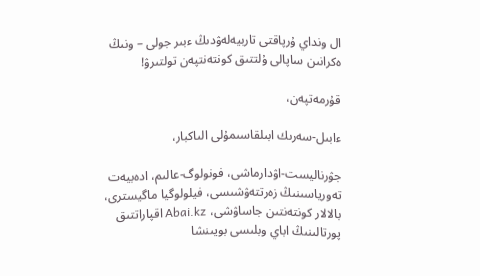ال ونداي ۇرپاقتى تاربيەلەۋدىڭ ءبىر جولى – ونىڭ ەكرانىن ساپالى ۇلتتىق كونتەنتپەن تولتىرۋ!

قۇرمەتپەن،

ءابىل-سەرىك ابىلقاسىمۇلى الىاكبار،

جۋرناليست-اۋدارماشى، فونولوگ-عالىم، ادەبيەت تەورياسىنىڭ زەرتتەۋشىسى، فيلولوگيا ماگيسترى، بالالار كونتەنتىن جاساۋشى، Abai.kz اقپاراتتىق پورتالىنىڭ اباي وبلىسى بويىنشا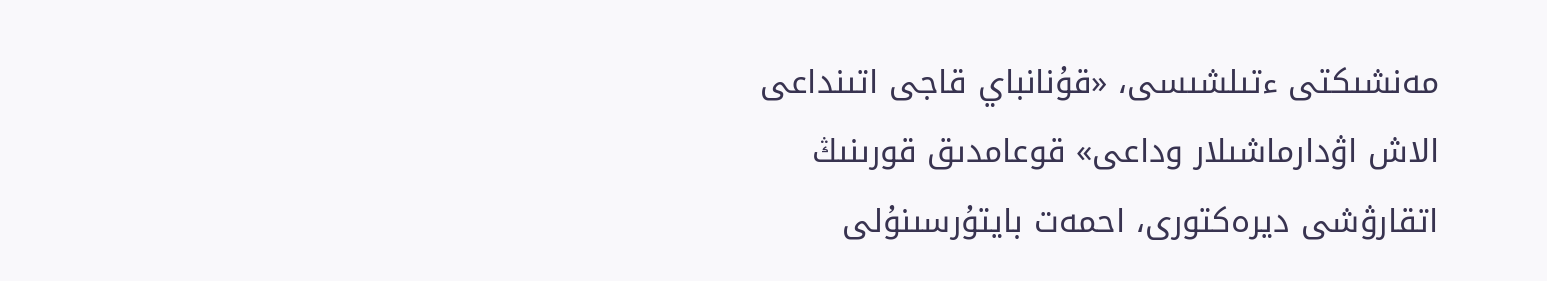مەنشىكتى ءتىلشىسى، «قۇنانباي قاجى اتىنداعى الاش اۋدارماشىلار وداعى» قوعامدىق قورىنىڭ اتقارۋشى ديرەكتورى، احمەت بايتۇرسىنۇلى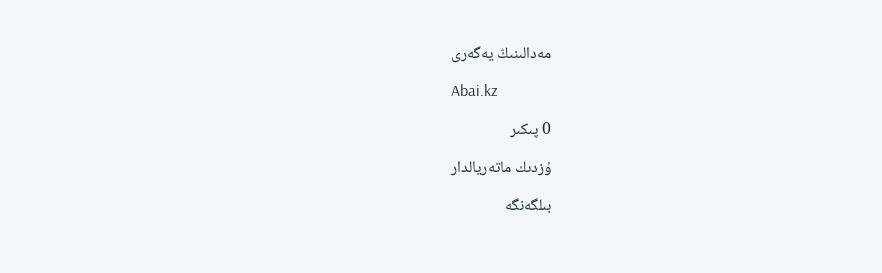مەدالىنىڭ يەگەرى

Abai.kz

0 پىكىر

ۇزدىك ماتەريالدار

بىلگەنگە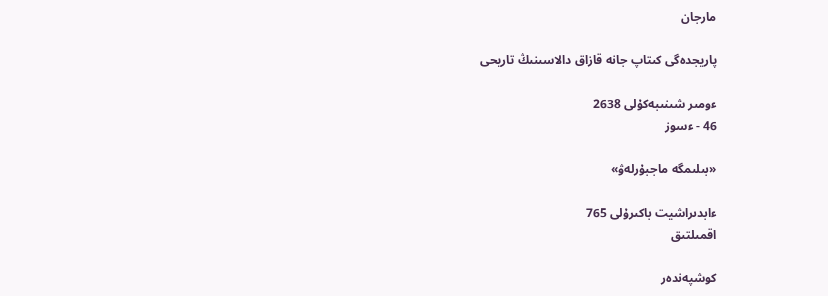مارجان

پاريجدەگى كىتاپ جانە قازاق دالاسىنىڭ تاريحى

ءومىر شىنىبەكۇلى 2638
46 - ءسوز

«بىلىمگە ماجبۇرلەۋ»

ءابدىراشيت باكىرۇلى 765
اقمىلتىق

كوشپەندەر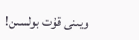ويىنى قۇت بولسىن!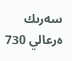سەرىك ەرعالي 730